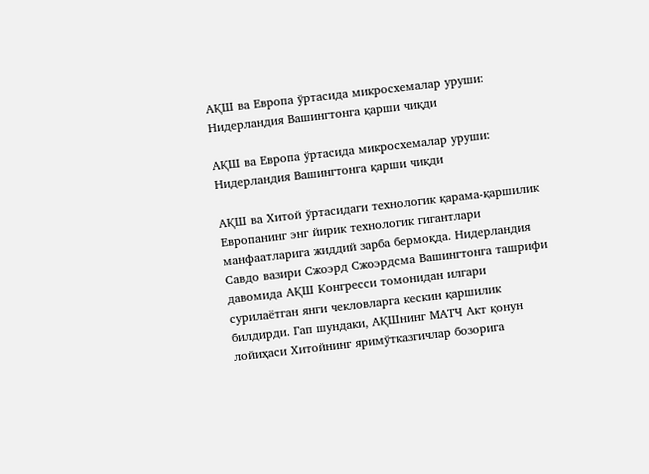АҚШ ва Европа ўртасида микросхемалар уруши: Нидерландия Вашингтонга қарши чиқди

АҚШ ва Европа ўртасида микросхемалар уруши: Нидерландия Вашингтонга қарши чиқди

АҚШ ва Хитой ўртасидаги технологик қарама-қаршилик Европанинг энг йирик технологик гигантлари манфаатларига жиддий зарба бермоқда. Нидерландия Савдо вазири Сжоэрд Сжоэрдсма Вашингтонга ташрифи давомида АҚШ Конгресси томонидан илгари сурилаётган янги чекловларга кескин қаршилик билдирди. Гап шундаки, АҚШнинг МАТЧ Акт қонун лойиҳаси Хитойнинг яримўтказгичлар бозорига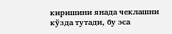киришини янада чеклашни кўзда тутади, бу эса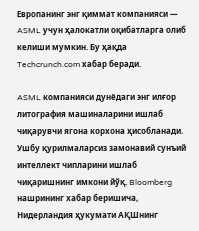Европанинг энг қиммат компанияси — ASML учун ҳалокатли оқибатларга олиб келиши мумкин. Бу ҳақда Techcrunch.com хабар беради.

ASML компанияси дунёдаги энг илғор литография машиналарини ишлаб чиқарувчи ягона корхона ҳисобланади. Ушбу қурилмаларсиз замонавий сунъий интеллект чипларини ишлаб чиқаришнинг имкони йўқ. Bloomberg нашрининг хабар беришича, Нидерландия ҳукумати АҚШнинг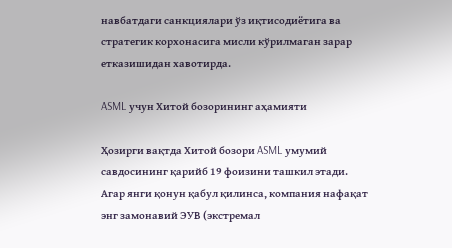навбатдаги санкциялари ўз иқтисодиётига ва стратегик корхонасига мисли кўрилмаган зарар етказишидан хавотирда.

ASML учун Хитой бозорининг аҳамияти

Ҳозирги вақтда Хитой бозори ASML умумий савдосининг қарийб 19 фоизини ташкил этади. Агар янги қонун қабул қилинса, компания нафақат энг замонавий ЭУВ (экстремал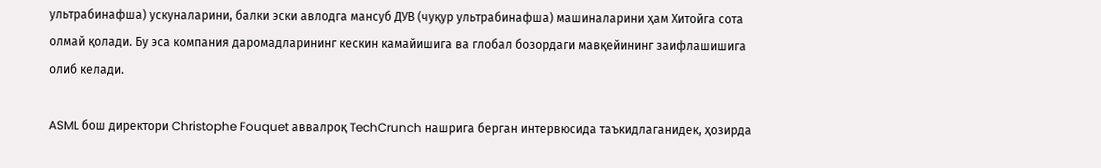ультрабинафша) ускуналарини, балки эски авлодга мансуб ДУВ (чуқур ультрабинафша) машиналарини ҳам Хитойга сота олмай қолади. Бу эса компания даромадларининг кескин камайишига ва глобал бозордаги мавқейининг заифлашишига олиб келади.

ASML бош директори Christophe Fouquet аввалроқ TechCrunch нашрига берган интервюсида таъкидлаганидек, ҳозирда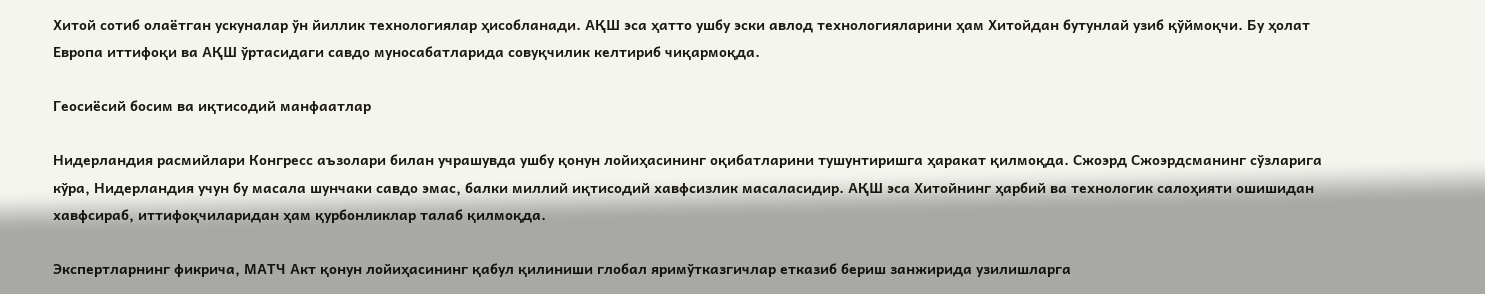Хитой сотиб олаётган ускуналар ўн йиллик технологиялар ҳисобланади. АҚШ эса ҳатто ушбу эски авлод технологияларини ҳам Хитойдан бутунлай узиб қўймоқчи. Бу ҳолат Европа иттифоқи ва АҚШ ўртасидаги савдо муносабатларида совуқчилик келтириб чиқармоқда.

Геосиёсий босим ва иқтисодий манфаатлар

Нидерландия расмийлари Конгресс аъзолари билан учрашувда ушбу қонун лойиҳасининг оқибатларини тушунтиришга ҳаракат қилмоқда. Сжоэрд Сжоэрдсманинг сўзларига кўра, Нидерландия учун бу масала шунчаки савдо эмас, балки миллий иқтисодий хавфсизлик масаласидир. АҚШ эса Хитойнинг ҳарбий ва технологик салоҳияти ошишидан хавфсираб, иттифоқчиларидан ҳам қурбонликлар талаб қилмоқда.

Экспертларнинг фикрича, МАТЧ Акт қонун лойиҳасининг қабул қилиниши глобал яримўтказгичлар етказиб бериш занжирида узилишларга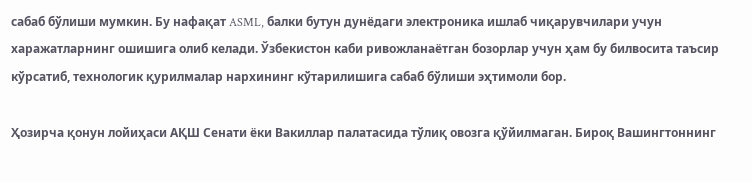сабаб бўлиши мумкин. Бу нафақат ASML, балки бутун дунёдаги электроника ишлаб чиқарувчилари учун харажатларнинг ошишига олиб келади. Ўзбекистон каби ривожланаётган бозорлар учун ҳам бу билвосита таъсир кўрсатиб, технологик қурилмалар нархининг кўтарилишига сабаб бўлиши эҳтимоли бор.

Ҳозирча қонун лойиҳаси АҚШ Сенати ёки Вакиллар палатасида тўлиқ овозга қўйилмаган. Бироқ Вашингтоннинг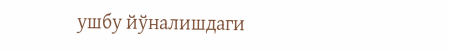ушбу йўналишдаги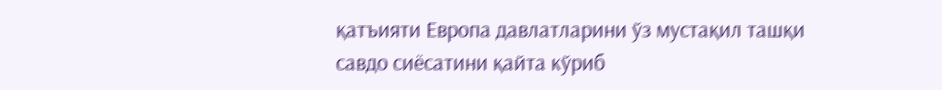қатъияти Европа давлатларини ўз мустақил ташқи савдо сиёсатини қайта кўриб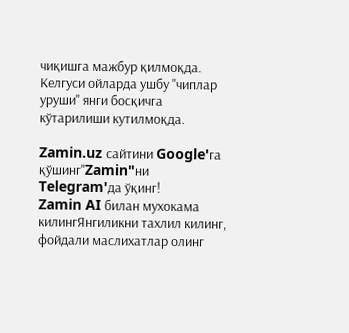чиқишга мажбур қилмоқда. Келгуси ойларда ушбу "чиплар уруши" янги босқичга кўтарилиши кутилмоқда.

Zamin.uz сайтини Google'га қўшинг"Zamin"ни Telegram'да ўқинг!
Zamin AI билан мухокама килингЯнгиликни тахлил килинг, фойдали маслихатлар олинг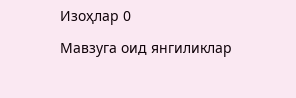Изоҳлар 0

Мавзуга оид янгиликлар